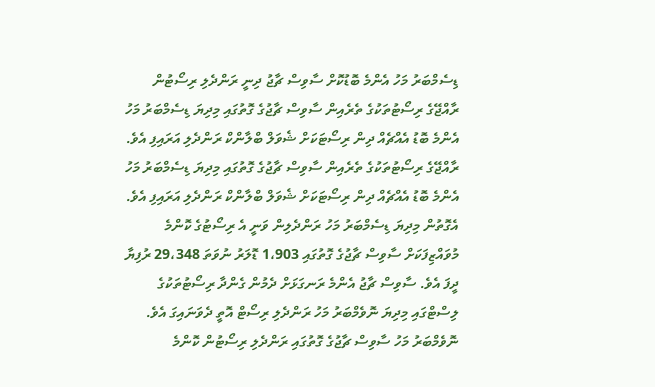ޑިސެމްބަރު މަހު އެންމެ ބޮޑުކޮށް ސާވިސް ޗާޖު ދިނީ ރަންދެލި ރިސޯޓުން
ރާއްޖޭގެ ރިސޯޓުތަކުގެ ތެރެއިން ސާވިސް ޗާޖުގެ ގޮތުގައި މިދިޔަ ޑިސެމްބަރު މަހު އެންމެ ބޮޑު އެއްޗެއް ދިން ރިސޯޓަކަށް ޝެވަލް ބްލާންކް ރަންދެލި އަރައިފި އެވެ.
ރާއްޖޭގެ ރިސޯޓުތަކުގެ ތެރެއިން ސާވިސް ޗާޖުގެ ގޮތުގައި މިދިޔަ ޑިސެމްބަރު މަހު އެންމެ ބޮޑު އެއްޗެއް ދިން ރިސޯޓަކަށް ޝެވަލް ބްލާންކް ރަންދެލި އަރައިފި އެވެ.
އެގޮތުން މިދިޔަ ޑިސެމްބަރު މަހު ރަންދެލިން ވަނީ އެ ރިސޯޓުގެ ކޮންމެ މުވައްޒިފަކަށް ސާވިސް ޗާޖުގެ ގޮތުގައި 1،903 ޑޮލަރު ނުވަތަ 29،348 ރުފިޔާ ދީފަ އެވެ. ސާވިސް ޗާޖު އެންމެ ރަނގަޅަށް ދެމުން ގެންދާ ރިސޯޓުތަކުގެ ލިސްޓްގައި މިދިޔަ ނޮވެމްބަރު މަހު ރަންދެލި ރިސޯޓް އޮތީ ދެވަނައިގަ އެވެ. ނޮވެމްބަރު މަހު ސާވިސް ޗާޖުގެ ގޮތުގައި ރަންދެލި ރިސޯޓުން ކޮންމެ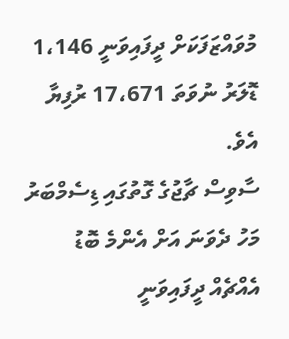މުވައްޒަފަކަށް ދީފައިވަނީ 1،146 ޑޮލަރު ނުވަތަ 17،671 ރުފިޔާ އެވެ.
ސާވިސް ޗާޖުގެ ގޮތުގައި ޑިސެމްބަރު މަހު ދެވަނަ އަށް އެންމެ ބޮޑު އެއްޗެއް ދީފައިވަނީ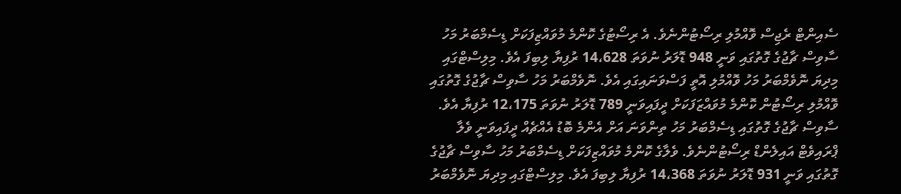ސެއިންޓް ރެޖިސް ވޮއްމުލި ރިސޯޓުންނެވެ. އެ ރިސޯޓުގެ ކޮންމެ މުވައްޒިފަކަށް ޑިސެމްބަރު މަހު ސާވިސް ޗާޖުގެ ގޮތުގައި ވަނީ 948 ޑޮލަރު ނުވަތަ 14،628 ރުފިޔާ ލިބިފަ އެވެ. މިލިސްޓްގައި މިދިޔަ ނޮވެމްބަރު މަހު ވޮއްމުލި އޮތީ ފަސްވަނައިގައި އެވެ. ނޮވެމްބަރު މަހު ސާވިސް ޗާޖުގެ ގޮތުގައި ވޮއްމުލި ރިސޯޓުން ކޮންމެ މުވައްޒަފަކަށް ދީފައިވަނީ 789 ޑޮލަރު ނުވަތަ 12،175 ރުފިޔާ އެވެ.
ސާވިސް ޗާޖުގެ ގޮތުގައި ޑިސެމްބަރު މަހު ތިންވަނަ އަށް އެންމެ ބޮޑު އެއްޗެއް ދީފައިވަނީ ވެލާ ޕްރައިވެޓް އައިލެންޑް ރިސޯޓުންނެވެ. ވެލާގެ ކޮންމެ މުވައްޒިފަކަށް ޑިސެމްބަރު މަހު ސާވިސް ޗާޖުގެ ގޮތުގައި ވަނީ 931 ޑޮލަރު ނުވަތަ 14،368 ރުފިޔާ ލިބިފަ އެވެ. މިލިސްޓްގައި މިދިޔަ ނޮވެމްބަރު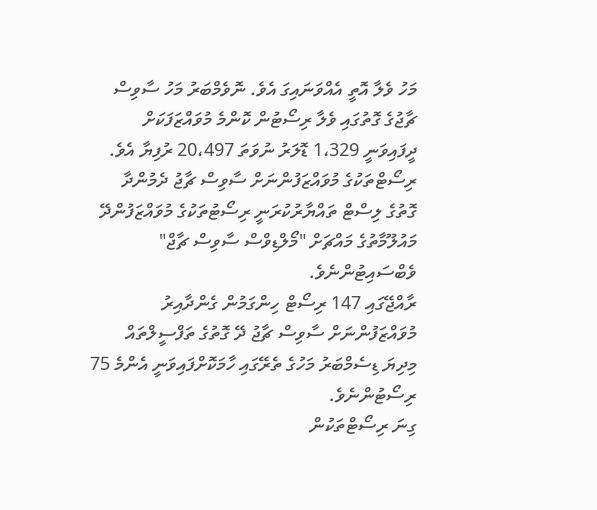މަހު ވެލާ އޮތީ އެއްވަނައިގަ އެވެ. ނޮވެމްބަރު މަހު ސާވިސް ޗާޖުގެ ގޮތުގައި ވެލާ ރިސޯޓުން ކޮންމެ މުވައްޒަފަކަށް ދީފައިވަނީ 1،329 ޑޮލަރު ނުވަތަ 20،497 ރުފިޔާ އެވެ.
ރިސޯޓްތަކުގެ މުވައްޒަފުންނަށް ސާވިސް ޗާޖު ދެމުންދާ ގޮތުގެ ލިސްޓް ތައްޔާރުކުރަނީ ރިސޯޓުތަކުގެ މުވައްޒަފުންދޭ މައުލޫމާތުގެ މައްޗަށް "މޯލްޑިވްސް ސާވިސް ޗާޖް" ވެބްސައިޓުންނެވެ.
ރާއްޖޭގައި 147 ރިސޯޓް ހިންގަމުން ގެންދާއިރު މުވައްޒަފުންނަށް ސާވިސް ޗާޖު ދޭ ގޮތުގެ ތަފްސީލްތައް މިދިޔަ ޑިސެމްބަރު މަހުގެ ތެރޭގައި ހާމަކޮށްފައިވަނީ އެންމެ 75 ރިސޯޓުންނެވެ.
ގިނަ ރިސޯޓްތަކުން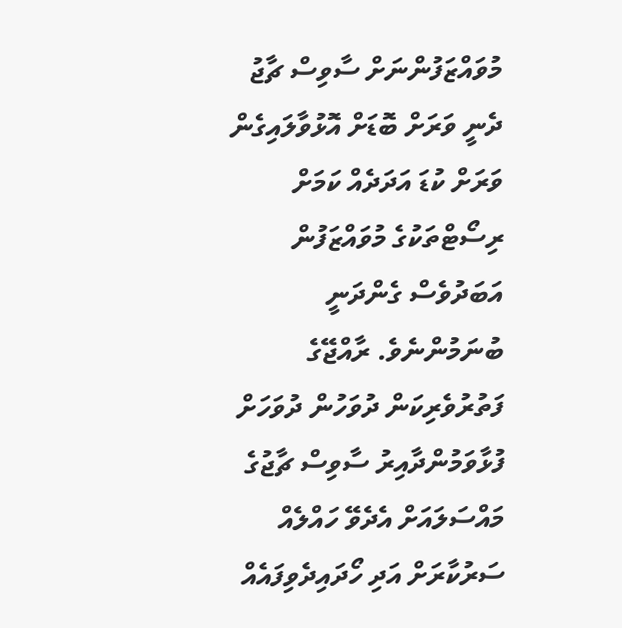މުވައްޒަފުންނަށް ސާވިސް ޗާޖު ދެނީ ވަރަށް ބޮޑަށް އޮޅުވާލައިގެން ވަރަށް ކުޑަ އަދަދެއް ކަމަށް ރިސޯޓްތަކުގެ މުވައްޒަފުން އަބަދުވެސް ގެންދަނީ ބުނަމުންނެވެ. ރާއްޖޭގެ ފަތުރުވެރިކަން ދުވަހުން ދުވަހަށް ފުޅާވަމުންދާއިރު ސާވިސް ޗާޖުގެ މައްސަލައަށް އެދެވޭ ހައްލެއް ސަރުކާރަށް އަދި ހޯދައިދެވިފައެއް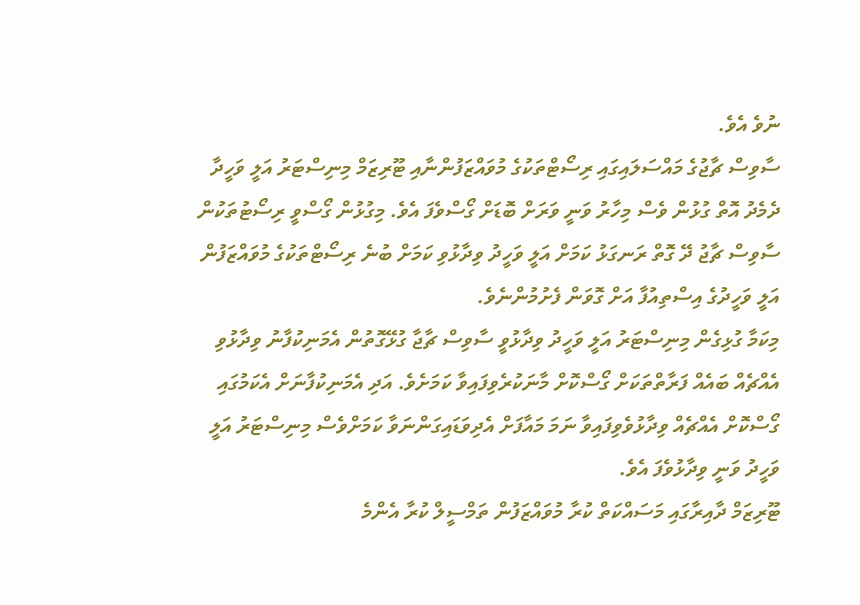ނުވެ އެވެ.
ސާވިސް ޗާޖުގެ މައްސަލައިގައި ރިސޯޓްތަކުގެ މުވައްޒަފުންނާއި ޓޫރިޒަމް މިނިސްޓަރު އަލީ ވަހީދާ ދެމެދު އޮތް ގުޅުން ވެސް މިހާރު ވަނީ ވަރަށް ބޮޑަށް ގޯސްވެފަ އެވެ. މިގުޅުން ގޯސްވީ ރިސޯޓުތަކުން ސާވިސް ޗާޖު ދޭ ގޮތް ރަނގަޅު ކަމަށް އަލީ ވަހީދު ވިދާޅުވި ކަމަށް ބުނެ ރިސޯޓްތަކުގެ މުވައްޒަފުން އަލީ ވަހީދުގެ އިސްތިއުފާ އަށް ގޮވަން ފެށުމުންނެވެ.
މިކަމާ ގުޅިގެން މިނިސްޓަރު އަލީ ވަހީދު ވިދާޅުވީ ސާވިސް ޗާޖާ ގުޅޭގޮތުން އެމަނިކުފާނު ވިދާޅުވި އެއްޗެއް ބައެއް ފަރާތްތަކަށް ގޯސްކޮށް މާނަކުރެވިފައިވާ ކަމަށެވެ. އަދި އެމަނިކުފާނަށް އެކަމުގައި ގޯސްކޮށް އެއްޗެއް ވިދާޅުވެވިފައިވާ ނަމަ މައާފަށް އެދިވަޑައިގަންނަވާ ކަމަށްވެސް މިނިސްޓަރު އަލީ ވަހީދު ވަނީ ވިދާޅުވެފަ އެވެ.
ޓޫރިޒަމް ދާއިރާގައި މަސައްކަތް ކުރާ މުވައްޒަފުން ތަމްސީލް ކުރާ އެންމެ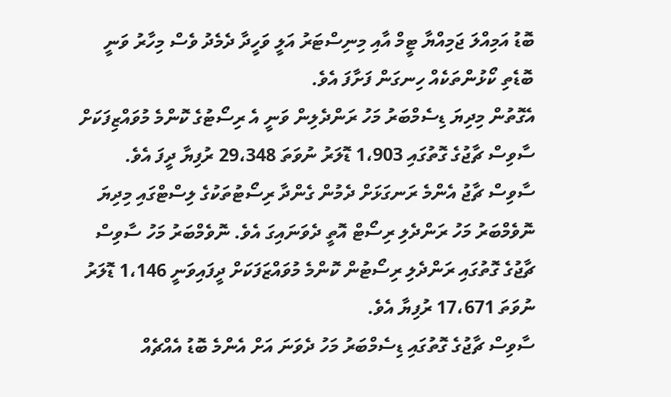ބޮޑު އަމިއްލަ ޖަމިއްޔާ ޓީމް އާއި މިނިސްޓަރު އަލީ ވަހީދާ ދެމެދު ވެސް މިހާރު ވަނީ ބޮޑެތި ކޯޅުންތަކެއް ހިނގަން ފަށާފަ އެވެ.
އެގޮތުން މިދިޔަ ޑިސެމްބަރު މަހު ރަންދެލިން ވަނީ އެ ރިސޯޓުގެ ކޮންމެ މުވައްޒިފަކަށް ސާވިސް ޗާޖުގެ ގޮތުގައި 1،903 ޑޮލަރު ނުވަތަ 29،348 ރުފިޔާ ދީފަ އެވެ. ސާވިސް ޗާޖު އެންމެ ރަނގަޅަށް ދެމުން ގެންދާ ރިސޯޓުތަކުގެ ލިސްޓްގައި މިދިޔަ ނޮވެމްބަރު މަހު ރަންދެލި ރިސޯޓް އޮތީ ދެވަނައިގަ އެވެ. ނޮވެމްބަރު މަހު ސާވިސް ޗާޖުގެ ގޮތުގައި ރަންދެލި ރިސޯޓުން ކޮންމެ މުވައްޒަފަކަށް ދީފައިވަނީ 1،146 ޑޮލަރު ނުވަތަ 17،671 ރުފިޔާ އެވެ.
ސާވިސް ޗާޖުގެ ގޮތުގައި ޑިސެމްބަރު މަހު ދެވަނަ އަށް އެންމެ ބޮޑު އެއްޗެއް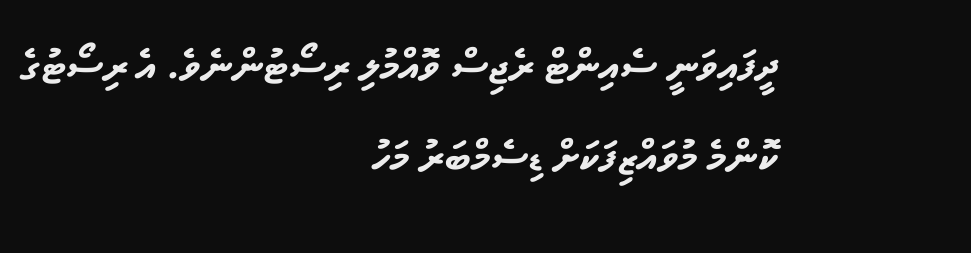ދީފައިވަނީ ސެއިންޓް ރެޖިސް ވޮއްމުލި ރިސޯޓުންނެވެ. އެ ރިސޯޓުގެ ކޮންމެ މުވައްޒިފަކަށް ޑިސެމްބަރު މަހު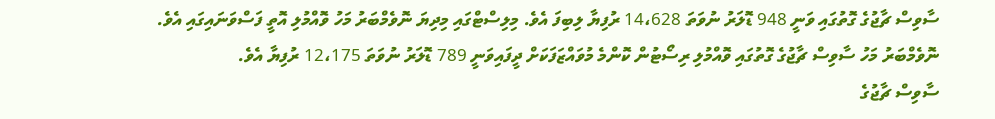ސާވިސް ޗާޖުގެ ގޮތުގައި ވަނީ 948 ޑޮލަރު ނުވަތަ 14،628 ރުފިޔާ ލިބިފަ އެވެ. މިލިސްޓްގައި މިދިޔަ ނޮވެމްބަރު މަހު ވޮއްމުލި އޮތީ ފަސްވަނައިގައި އެވެ. ނޮވެމްބަރު މަހު ސާވިސް ޗާޖުގެ ގޮތުގައި ވޮއްމުލި ރިސޯޓުން ކޮންމެ މުވައްޒަފަކަށް ދީފައިވަނީ 789 ޑޮލަރު ނުވަތަ 12،175 ރުފިޔާ އެވެ.
ސާވިސް ޗާޖުގެ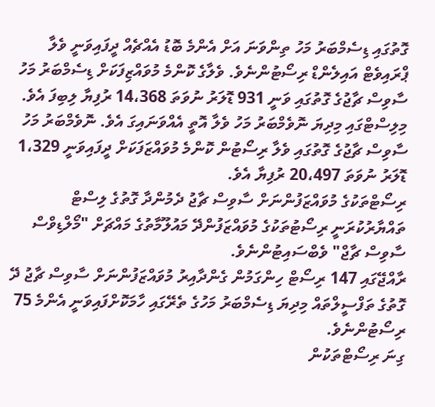ގޮތުގައި ޑިސެމްބަރު މަހު ތިންވަނަ އަށް އެންމެ ބޮޑު އެއްޗެއް ދީފައިވަނީ ވެލާ ޕްރައިވެޓް އައިލެންޑް ރިސޯޓުންނެވެ. ވެލާގެ ކޮންމެ މުވައްޒިފަކަށް ޑިސެމްބަރު މަހު ސާވިސް ޗާޖުގެ ގޮތުގައި ވަނީ 931 ޑޮލަރު ނުވަތަ 14،368 ރުފިޔާ ލިބިފަ އެވެ. މިލިސްޓްގައި މިދިޔަ ނޮވެމްބަރު މަހު ވެލާ އޮތީ އެއްވަނައިގަ އެވެ. ނޮވެމްބަރު މަހު ސާވިސް ޗާޖުގެ ގޮތުގައި ވެލާ ރިސޯޓުން ކޮންމެ މުވައްޒަފަކަށް ދީފައިވަނީ 1،329 ޑޮލަރު ނުވަތަ 20،497 ރުފިޔާ އެވެ.
ރިސޯޓްތަކުގެ މުވައްޒަފުންނަށް ސާވިސް ޗާޖު ދެމުންދާ ގޮތުގެ ލިސްޓް ތައްޔާރުކުރަނީ ރިސޯޓުތަކުގެ މުވައްޒަފުންދޭ މައުލޫމާތުގެ މައްޗަށް "މޯލްޑިވްސް ސާވިސް ޗާޖް" ވެބްސައިޓުންނެވެ.
ރާއްޖޭގައި 147 ރިސޯޓް ހިންގަމުން ގެންދާއިރު މުވައްޒަފުންނަށް ސާވިސް ޗާޖު ދޭ ގޮތުގެ ތަފްސީލްތައް މިދިޔަ ޑިސެމްބަރު މަހުގެ ތެރޭގައި ހާމަކޮށްފައިވަނީ އެންމެ 75 ރިސޯޓުންނެވެ.
ގިނަ ރިސޯޓްތަކުން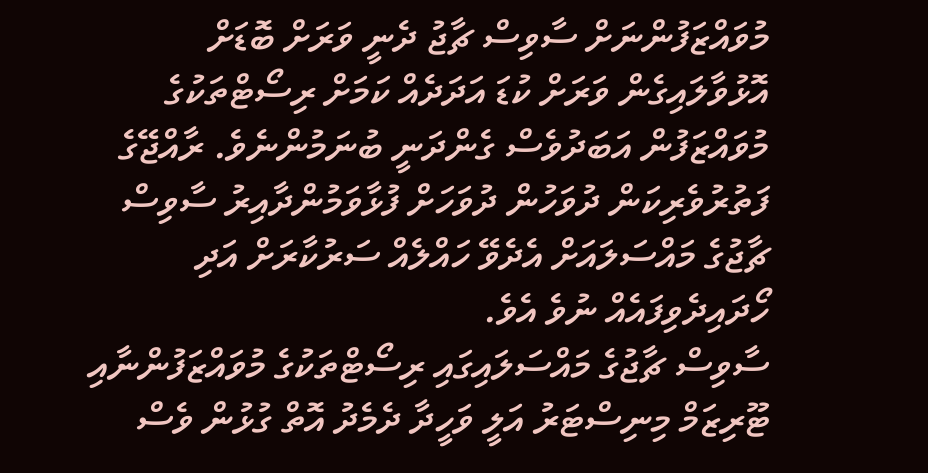މުވައްޒަފުންނަށް ސާވިސް ޗާޖު ދެނީ ވަރަށް ބޮޑަށް އޮޅުވާލައިގެން ވަރަށް ކުޑަ އަދަދެއް ކަމަށް ރިސޯޓްތަކުގެ މުވައްޒަފުން އަބަދުވެސް ގެންދަނީ ބުނަމުންނެވެ. ރާއްޖޭގެ ފަތުރުވެރިކަން ދުވަހުން ދުވަހަށް ފުޅާވަމުންދާއިރު ސާވިސް ޗާޖުގެ މައްސަލައަށް އެދެވޭ ހައްލެއް ސަރުކާރަށް އަދި ހޯދައިދެވިފައެއް ނުވެ އެވެ.
ސާވިސް ޗާޖުގެ މައްސަލައިގައި ރިސޯޓްތަކުގެ މުވައްޒަފުންނާއި ޓޫރިޒަމް މިނިސްޓަރު އަލީ ވަހީދާ ދެމެދު އޮތް ގުޅުން ވެސް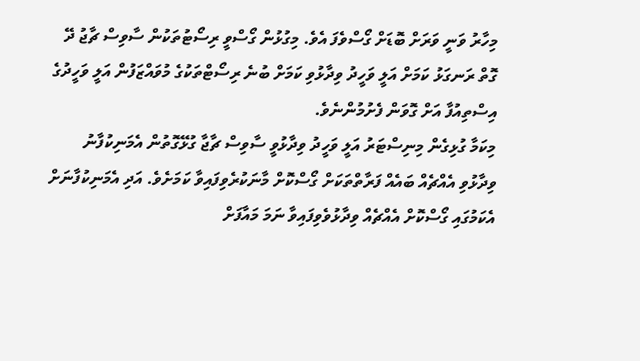މިހާރު ވަނީ ވަރަށް ބޮޑަށް ގޯސްވެފަ އެވެ. މިގުޅުން ގޯސްވީ ރިސޯޓުތަކުން ސާވިސް ޗާޖު ދޭ ގޮތް ރަނގަޅު ކަމަށް އަލީ ވަހީދު ވިދާޅުވި ކަމަށް ބުނެ ރިސޯޓްތަކުގެ މުވައްޒަފުން އަލީ ވަހީދުގެ އިސްތިއުފާ އަށް ގޮވަން ފެށުމުންނެވެ.
މިކަމާ ގުޅިގެން މިނިސްޓަރު އަލީ ވަހީދު ވިދާޅުވީ ސާވިސް ޗާޖާ ގުޅޭގޮތުން އެމަނިކުފާނު ވިދާޅުވި އެއްޗެއް ބައެއް ފަރާތްތަކަށް ގޯސްކޮށް މާނަކުރެވިފައިވާ ކަމަށެވެ. އަދި އެމަނިކުފާނަށް އެކަމުގައި ގޯސްކޮށް އެއްޗެއް ވިދާޅުވެވިފައިވާ ނަމަ މައާފަށް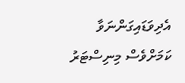އެދިވަޑައިގަންނަވާ ކަމަށްވެސް މިނިސްޓަރު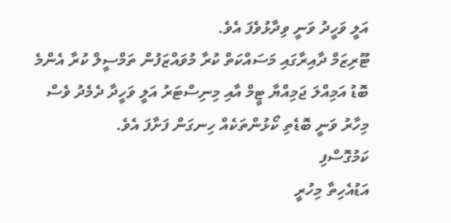އަލީ ވަހީދު ވަނީ ވިދާޅުވެފަ އެވެ.
ޓޫރިޒަމް ދާއިރާގައި މަސައްކަތް ކުރާ މުވައްޒަފުން ތަމްސީލް ކުރާ އެންމެ ބޮޑު އަމިއްލަ ޖަމިއްޔާ ޓީމް އާއި މިނިސްޓަރު އަލީ ވަހީދާ ދެމެދު ވެސް މިހާރު ވަނީ ބޮޑެތި ކޯޅުންތަކެއް ހިނގަން ފަށާފަ އެވެ.
ކަމުގޮސްފި
އަޑުއެހިތާ މިހުރީ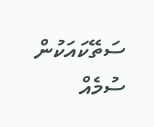ސަތޭކައަކުން ސުމެއް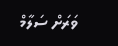ވަރަށް ސަލާމް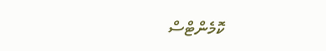ކޮމެންޓްސް